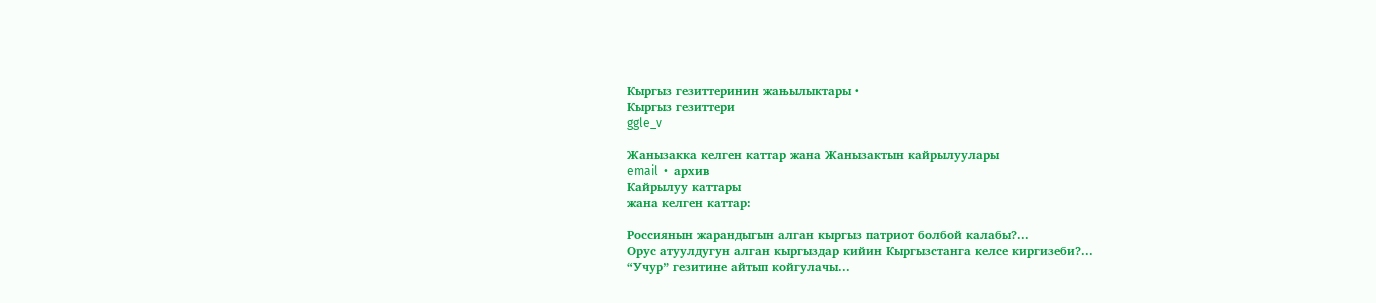Кыргыз гезиттеринин жањылыктары •
Кыргыз гезиттери
ggle_v

Жанызакка келген каттар жана Жанызактын кайрылуулары
email  •  архив
Кайрылуу каттары
жана келген каттар:

Россиянын жарандыгын алган кыргыз патриот болбой калабы?...
Орус атуулдугун алган кыргыздар кийин Кыргызстанга келсе киргизеби?...
“Учур” гезитине айтып койгулачы...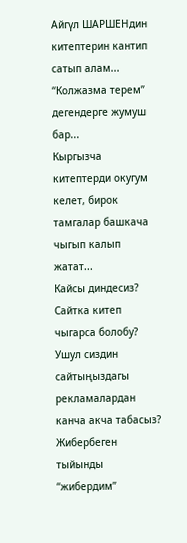Айгүл ШАРШЕНдин китептерин кантип сатып алам...
“Колжазма терем” дегендерге жумуш бар...
Кыргызча китептерди окугум келет, бирок тамгалар башкача чыгып калып жатат...
Кайсы диндесиз? Сайтка китеп чыгарса болобу?
Ушул сиздин сайтыңыздагы рекламалардан канча акча табасыз?
Жибербеген тыйынды “жибердим”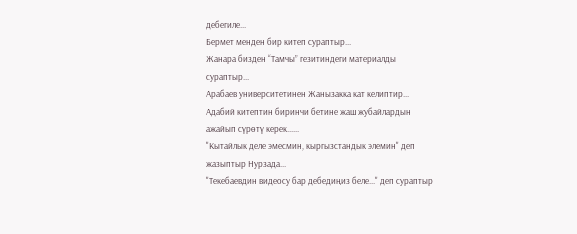дебегиле...
Бермет менден бир китеп сураптыр...
Жанара бизден “Тамчы” гезитиндеги материалды сураптыр...
Арабаев университетинен Жанызакка кат келиптир...
Адабий китептин биринчи бетине жаш жубайлардын ажайып сүрөтү керек......
"Кытайлык деле эмесмин, кыргызстандык элемин" деп жазыптыр Нурзада...
"Текебаевдин видеосу бар дебедиңиз беле..." деп сураптыр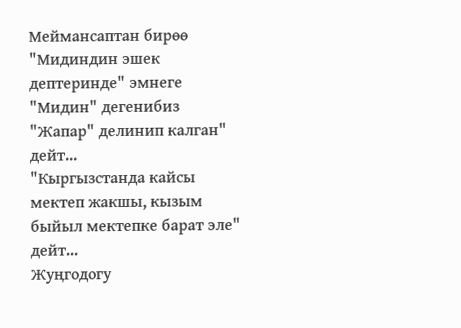Меймансаптан бирөө
"Мидиндин эшек дептеринде" эмнеге "Мидин" дегенибиз "Жапар" делинип калган" дейт...
"Кыргызстанда кайсы мектеп жакшы, кызым быйыл мектепке барат эле" дейт...
Жуңгодогу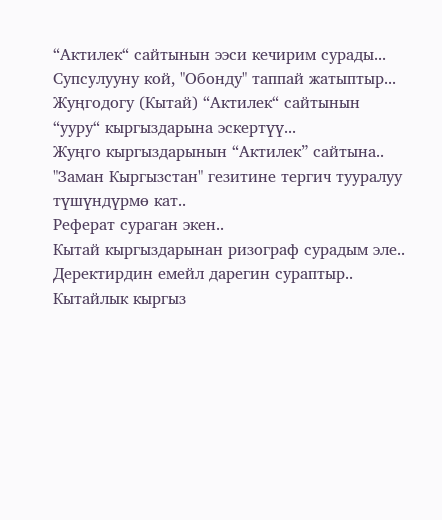“Актилек“ сайтынын ээси кечирим сурады...
Супсулууну кой, "Обонду" таппай жатыптыр...
Жуңгодогу (Кытай) “Актилек“ сайтынын “ууру“ кыргыздарына эскертүү...
Жуңго кыргыздарынын “Актилек” сайтына..
"Заман Кыргызстан" гезитине тергич тууралуу түшүндүрмө кат..
Реферат сураган экен..
Кытай кыргыздарынан ризограф сурадым эле..
Деректирдин емейл дарегин сураптыр..
Кытайлык кыргыз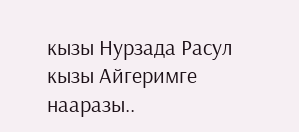кызы Нурзада Расул кызы Айгеримге нааразы..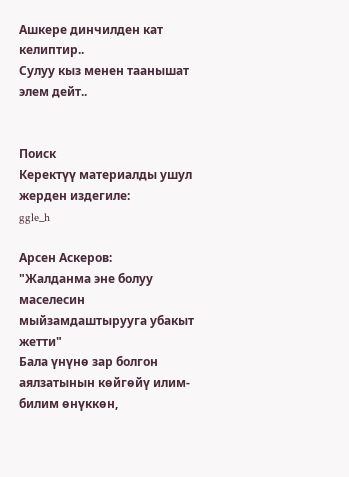Ашкере динчилден кат келиптир..
Сулуу кыз менен таанышат элем дейт..


Поиск
Керектүү материалды ушул жерден издегиле:
ggle_h

Арсен Аскеров:
"Жалданма эне болуу маселесин мыйзамдаштырууга убакыт жетти"
Бала үнүнө зар болгон аялзатынын көйгөйү илим-билим өнүккөн,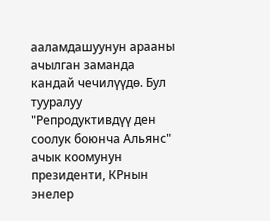ааламдашуунун арааны ачылган заманда кандай чечилүүдө. Бул тууралуу "Репродуктивдүү ден соолук боюнча Альянс" ачык коомунун президенти, КРнын энелер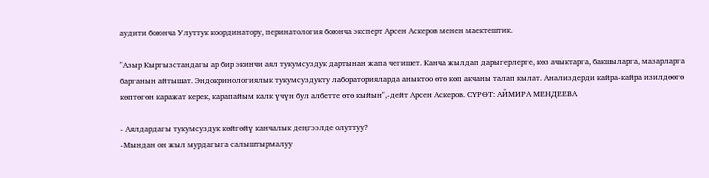аудити боюнча Улуттук координатору, перинатология боюнча эксперт Арсен Аскеров менен маектештик.

"Азыр Кыргызстандагы ар бир экинчи аял тукумсуздук дартынан жапа чегишет. Канча жылдап дарыгерлерге, көз ачыктарга, бакшыларга, мазарларга барганын айтышат. Эндокринологиялык тукумсуздукту лабораторияларда аныктоо өтө көп акчаны талап кылат. Анализдерди кайра-кайра изилдөөгө көптөгөн каражат керек, карапайым калк үчүн бул албетте өтө кыйын",-дейт Арсен Аскеров. СҮРӨТ: АЙМИРА МЕНДЕЕВА

- Аялдардагы тукумсуздук көйгөйү канчалык деңгээлде олуттуу?
-Мындан он жыл мурдагыга салыштырмалуу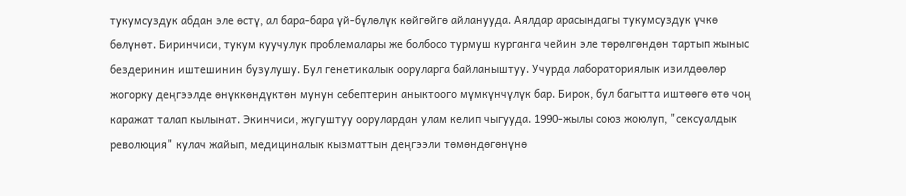тукумсуздук абдан эле өстү, ал бара-бара үй-бүлөлүк көйгөйгө айланууда. Аялдар арасындагы тукумсуздук үчкө бөлүнөт. Биринчиси, тукум куучулук проблемалары же болбосо турмуш курганга чейин эле төрөлгөндөн тартып жыныс бездеринин иштешинин бузулушу. Бул генетикалык ооруларга байланыштуу. Учурда лабораториялык изилдөөлөр жогорку деңгээлде өнүккөндүктөн мунун себептерин аныктоого мүмкүнчүлүк бар. Бирок, бул багытта иштөөгө өтө чоң каражат талап кылынат. Экинчиси, жугуштуу оорулардан улам келип чыгууда. 1990-жылы союз жоюлуп, "сексуалдык революция" кулач жайып, медициналык кызматтын деңгээли төмөндөгөнүнө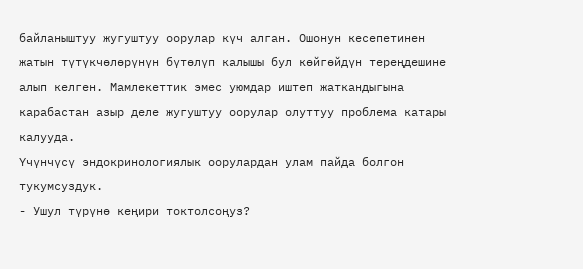байланыштуу жугуштуу оорулар күч алган. Ошонун кесепетинен жатын түтүкчөлөрүнүн бүтөлүп калышы бул көйгөйдүн тереңдешине алып келген. Мамлекеттик эмес уюмдар иштеп жаткандыгына карабастан азыр деле жугуштуу оорулар олуттуу проблема катары калууда.
Үчүнчүсү эндокринологиялык оорулардан улам пайда болгон тукумсуздук.
- Ушул түрүнө кеңири токтолсоңуз?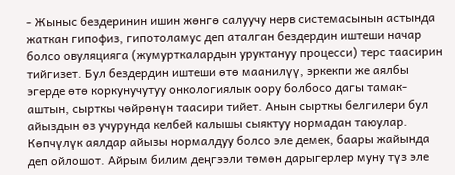- Жыныс бездеринин ишин жөнгө салуучу нерв системасынын астында жаткан гипофиз, гипотоламус деп аталган бездердин иштеши начар болсо овуляцияга (жумурткалардын уруктануу процесси) терс таасирин тийгизет. Бул бездердин иштеши өтө маанилүү, эркекпи же аялбы эгерде өтө коркунучутуу онкологиялык оору болбосо дагы тамак-аштын, сырткы чөйрөнүн таасири тийет. Анын сырткы белгилери бул айыздын өз учурунда келбей калышы сыяктуу нормадан таюулар. Көпчүлүк аялдар айызы нормалдуу болсо эле демек, баары жайында деп ойлошот. Айрым билим деңгээли төмөн дарыгерлер муну түз эле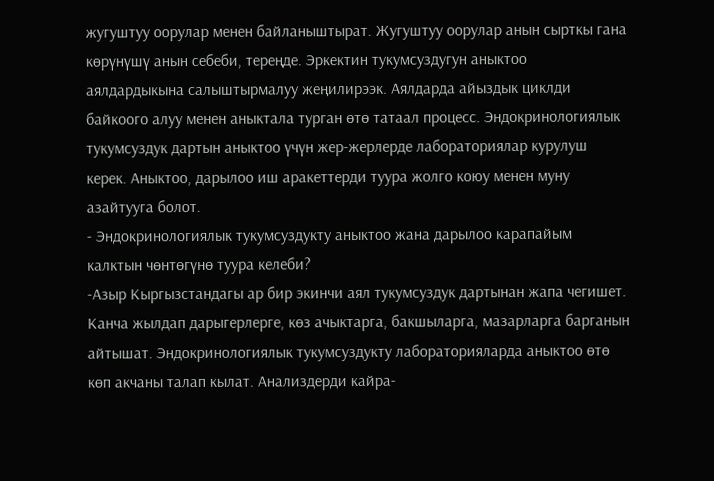жугуштуу оорулар менен байланыштырат. Жугуштуу оорулар анын сырткы гана көрүнүшү анын себеби, тереңде. Эркектин тукумсуздугун аныктоо аялдардыкына салыштырмалуу жеңилирээк. Аялдарда айыздык циклди байкоого алуу менен аныктала турган өтө татаал процесс. Эндокринологиялык тукумсуздук дартын аныктоо үчүн жер-жерлерде лабораториялар курулуш керек. Аныктоо, дарылоо иш аракеттерди туура жолго коюу менен муну азайтууга болот.
- Эндокринологиялык тукумсуздукту аныктоо жана дарылоо карапайым калктын чөнтөгүнө туура келеби?
-Азыр Кыргызстандагы ар бир экинчи аял тукумсуздук дартынан жапа чегишет. Канча жылдап дарыгерлерге, көз ачыктарга, бакшыларга, мазарларга барганын айтышат. Эндокринологиялык тукумсуздукту лабораторияларда аныктоо өтө көп акчаны талап кылат. Анализдерди кайра-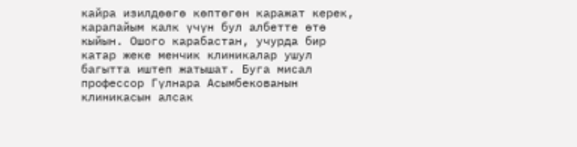кайра изилдөөгө көптөгөн каражат керек, карапайым калк үчүн бул албетте өтө кыйын. Ошого карабастан, учурда бир катар жеке менчик клиникалар ушул багытта иштеп жатышат. Буга мисал профессор Гүлнара Асымбекованын клиникасын алсак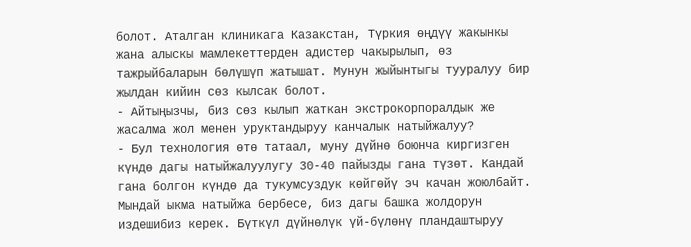болот. Аталган клиникага Казакстан, Түркия өңдүү жакынкы жана алыскы мамлекеттерден адистер чакырылып, өз тажрыйбаларын бөлүшүп жатышат. Мунун жыйынтыгы тууралуу бир жылдан кийин сөз кылсак болот.
- Айтыңызчы, биз сөз кылып жаткан экстрокорпоралдык же жасалма жол менен уруктандыруу канчалык натыйжалуу?
- Бул технология өтө татаал, муну дүйнө боюнча киргизген күндө дагы натыйжалуулугу 30-40 пайызды гана түзөт. Кандай гана болгон күндө да тукумсуздук көйгөйү эч качан жоюлбайт. Мындай ыкма натыйжа бербесе, биз дагы башка жолдорун издешибиз керек. Бүткүл дүйнөлүк үй-бүлөнү пландаштыруу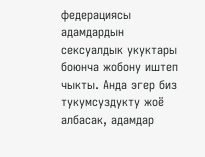федерациясы адамдардын сексуалдык укуктары боюнча жобону иштеп чыкты. Анда эгер биз тукумсуздукту жоё албасак, адамдар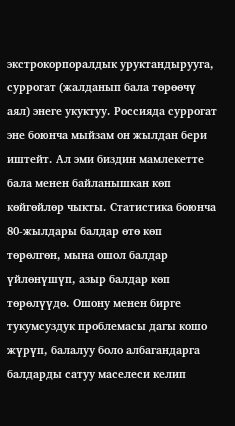экстрокорпоралдык уруктандырууга, суррогат (жалданып бала төрөөчү аял) энеге укуктуу. Россияда суррогат эне боюнча мыйзам он жылдан бери иштейт. Ал эми биздин мамлекетте бала менен байланышкан көп көйгөйлөр чыкты. Статистика боюнча 80-жылдары балдар өтө көп төрөлгөн, мына ошол балдар үйлөнүшүп, азыр балдар көп төрөлүүдө. Ошону менен бирге тукумсуздук проблемасы дагы кошо жүрүп, балалуу боло албагандарга балдарды сатуу маселеси келип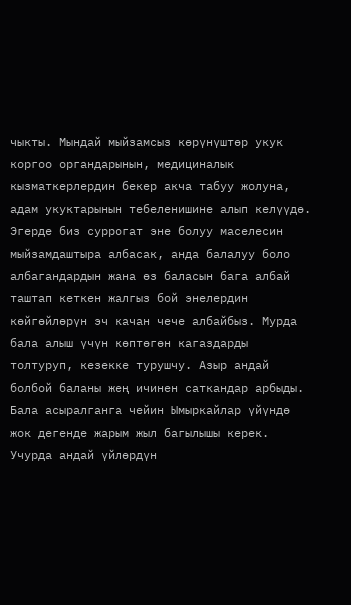чыкты. Мындай мыйзамсыз көрүнүштөр укук коргоо органдарынын, медициналык кызматкерлердин бекер акча табуу жолуна, адам укуктарынын тебеленишине алып келүүдө. Эгерде биз суррогат эне болуу маселесин мыйзамдаштыра албасак, анда балалуу боло албагандардын жана өз баласын бага албай таштап кеткен жалгыз бой энелердин көйгөйлөрүн эч качан чече албайбыз. Мурда бала алыш үчүн көптөгөн кагаздарды толтуруп, кезекке турушчу. Азыр андай болбой баланы жең ичинен саткандар арбыды. Бала асыралганга чейин Ымыркайлар үйүндө жок дегенде жарым жыл багылышы керек. Учурда андай үйлөрдүн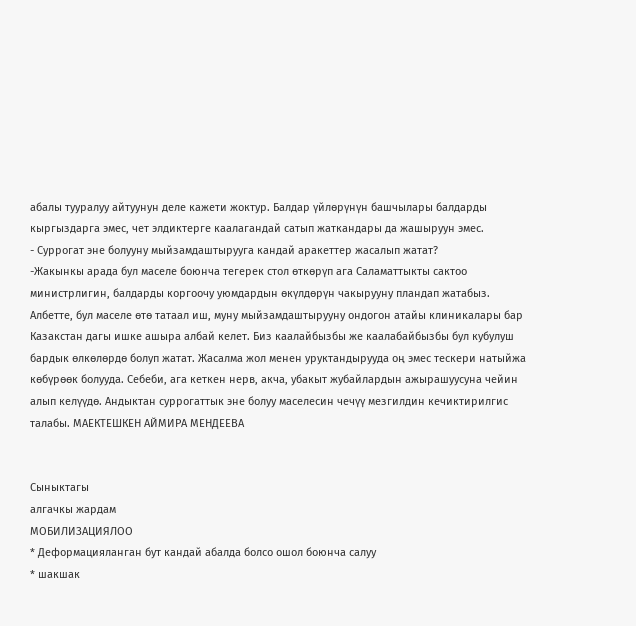абалы тууралуу айтуунун деле кажети жоктур. Балдар үйлөрүнүн башчылары балдарды кыргыздарга эмес, чет элдиктерге каалагандай сатып жаткандары да жашыруун эмес.
- Суррогат эне болууну мыйзамдаштырууга кандай аракеттер жасалып жатат?
-Жакынкы арада бул маселе боюнча тегерек стол өткөрүп ага Саламаттыкты сактоо министрлигин, балдарды коргоочу уюмдардын өкүлдөрүн чакырууну пландап жатабыз. Албетте, бул маселе өтө татаал иш, муну мыйзамдаштырууну ондогон атайы клиникалары бар Казакстан дагы ишке ашыра албай келет. Биз каалайбызбы же каалабайбызбы бул кубулуш бардык өлкөлөрдө болуп жатат. Жасалма жол менен уруктандырууда оң эмес тескери натыйжа көбүрөөк болууда. Себеби, ага кеткен нерв, акча, убакыт жубайлардын ажырашуусуна чейин алып келүүдө. Андыктан суррогаттык эне болуу маселесин чечүү мезгилдин кечиктирилгис талабы. МАЕКТЕШКЕН АЙМИРА МЕНДЕЕВА


Сыныктагы
алгачкы жардам
МОБИЛИЗАЦИЯЛОО
* Деформацияланган бут кандай абалда болсо ошол боюнча салуу
* шакшак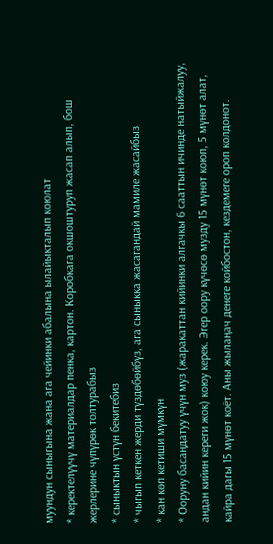муундун сыныгына жана ага чейинки абалына ылайыкталып коюлат
* керектелүүчү материалдар пенка, картон. Коробкага окшоштуруп жасап алып, бош жерлерине чүпүрөк толтурабыз
* сыныктын үстүн бекитебиз
* чыгып кеткен жерди түздөбөйбүз, ага сыныкка жасагандай мамиле жасайбыз
* кан көп кетиши мүмкүн
* Ооруну басаңдатуу үчүн муз (жаракаттан кийинки алгачкы 6 сааттын ичинде натыйжалуу, андан кийин кереги жок) коюу керек. Эгер оору күчөсө музду 15 мүнөт коюп, 5 мүнөт алат, кайра дагы 15 мүнөт коёт. Аны жылаңач денеге койбостон, кездемеге ороп колдонот.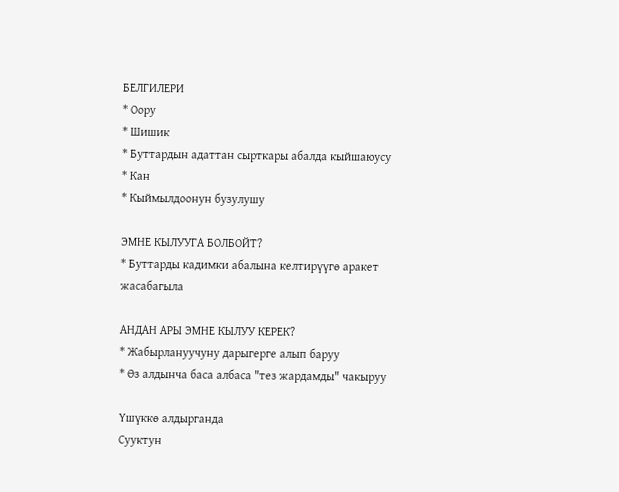БЕЛГИЛЕРИ
* Оору
* Шишик
* Буттардын адаттан сырткары абалда кыйшаюусу
* Кан
* Кыймылдоонун бузулушу

ЭМНЕ КЫЛУУГА БОЛБОЙТ?
* Буттарды кадимки абалына келтирүүгө аракет жасабагыла

АНДАН АРЫ ЭМНЕ КЫЛУУ КЕРЕК?
* Жабырлануучуну дарыгерге алып баруу
* Өз алдынча баса албаса "тез жардамды" чакыруу

Үшүккө алдырганда
Сууктун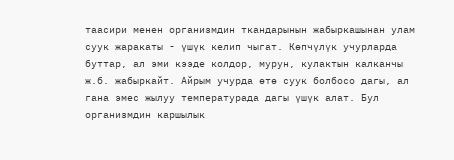таасири менен организмдин ткандарынын жабыркашынан улам суук жаракаты - үшүк келип чыгат. Көпчүлүк учурларда буттар, ал эми кээде колдор, мурун, кулактын калканчы ж.б. жабыркайт. Айрым учурда өтө суук болбосо дагы, ал гана эмес жылуу температурада дагы үшүк алат. Бул организмдин каршылык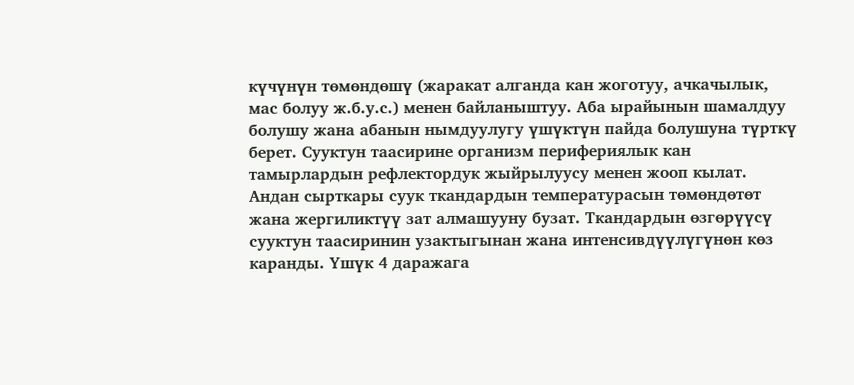күчүнүн төмөндөшү (жаракат алганда кан жоготуу, ачкачылык, мас болуу ж.б.у.с.) менен байланыштуу. Аба ырайынын шамалдуу болушу жана абанын нымдуулугу үшүктүн пайда болушуна түрткү берет. Сууктун таасирине организм перифериялык кан тамырлардын рефлектордук жыйрылуусу менен жооп кылат. Андан сырткары суук ткандардын температурасын төмөндөтөт жана жергиликтүү зат алмашууну бузат. Ткандардын өзгөрүүсү сууктун таасиринин узактыгынан жана интенсивдүүлүгүнөн көз каранды. Үшүк 4 даражага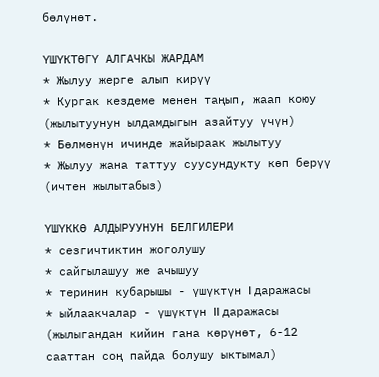бөлүнөт.

ҮШҮКТӨГҮ АЛГАЧКЫ ЖАРДАМ
* Жылуу жерге алып кирүү
* Кургак кездеме менен таңып, жаап коюу (жылытуунун ылдамдыгын азайтуу үчүн)
* Бөлмөнүн ичинде жайыраак жылытуу
* Жылуу жана таттуу суусундукту көп берүү (ичтен жылытабыз)

ҮШҮККӨ АЛДЫРУУНУН БЕЛГИЛЕРИ
* сезгичтиктин жоголушу
* сайгылашуу же ачышуу
* теринин кубарышы - үшүктүн I даражасы
* ыйлаакчалар - үшүктүн II даражасы (жылыгандан кийин гана көрүнөт, 6-12 сааттан соң пайда болушу ыктымал)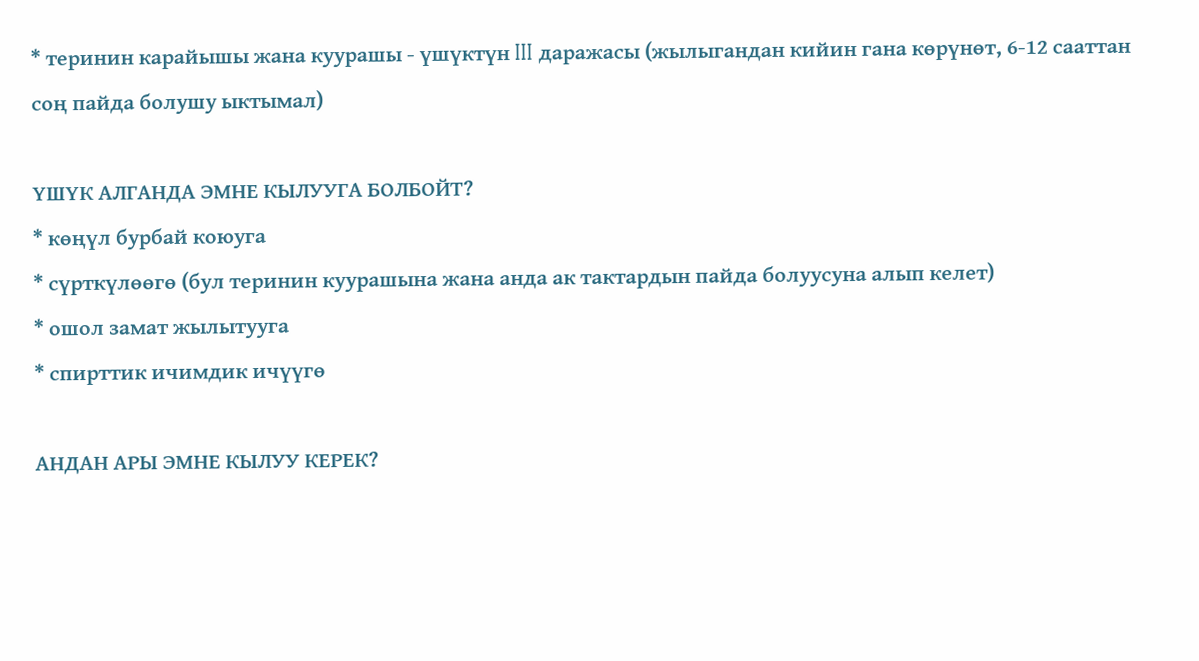* теринин карайышы жана куурашы - үшүктүн III даражасы (жылыгандан кийин гана көрүнөт, 6-12 сааттан соң пайда болушу ыктымал)

ҮШҮК АЛГАНДА ЭМНЕ КЫЛУУГА БОЛБОЙТ?
* көңүл бурбай коюуга
* сүрткүлөөгө (бул теринин куурашына жана анда ак тактардын пайда болуусуна алып келет)
* ошол замат жылытууга
* спирттик ичимдик ичүүгө

АНДАН АРЫ ЭМНЕ КЫЛУУ КЕРЕК?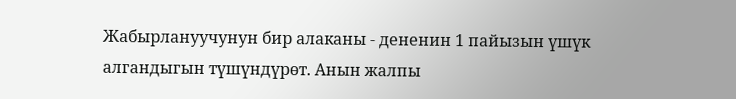Жабырлануучунун бир алаканы - дененин 1 пайызын үшүк алгандыгын түшүндүрөт. Анын жалпы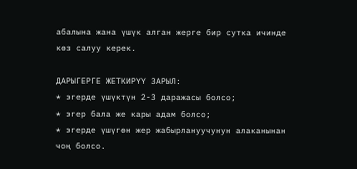абалына жана үшүк алган жерге бир сутка ичинде көз салуу керек.

ДАРЫГЕРГЕ ЖЕТКИРҮҮ ЗАРЫЛ:
* эгерде үшүктүн 2-3 даражасы болсо;
* эгер бала же кары адам болсо;
* эгерде үшүгөн жер жабырлануучунун алаканынан чоң болсо.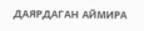ДАЯРДАГАН АЙМИРА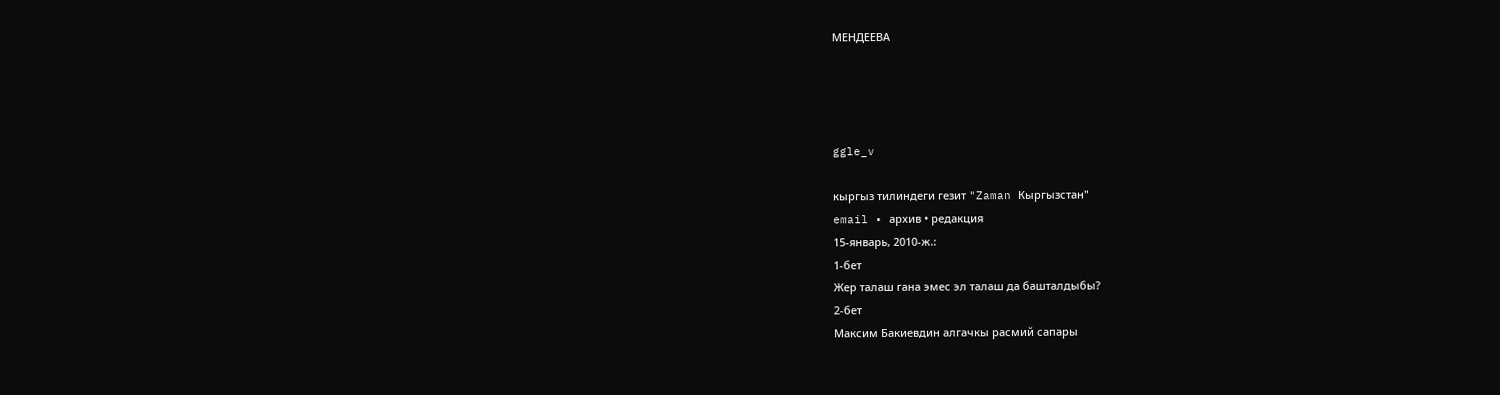МЕНДЕЕВА




ggle_v

кыргыз тилиндеги гезит "Zaman Кыргызстан"
email • архив • редакция
15-январь, 2010-ж.:
1-бет
Жер талаш гана эмес эл талаш да башталдыбы?
2-бет
Максим Бакиевдин алгачкы расмий сапары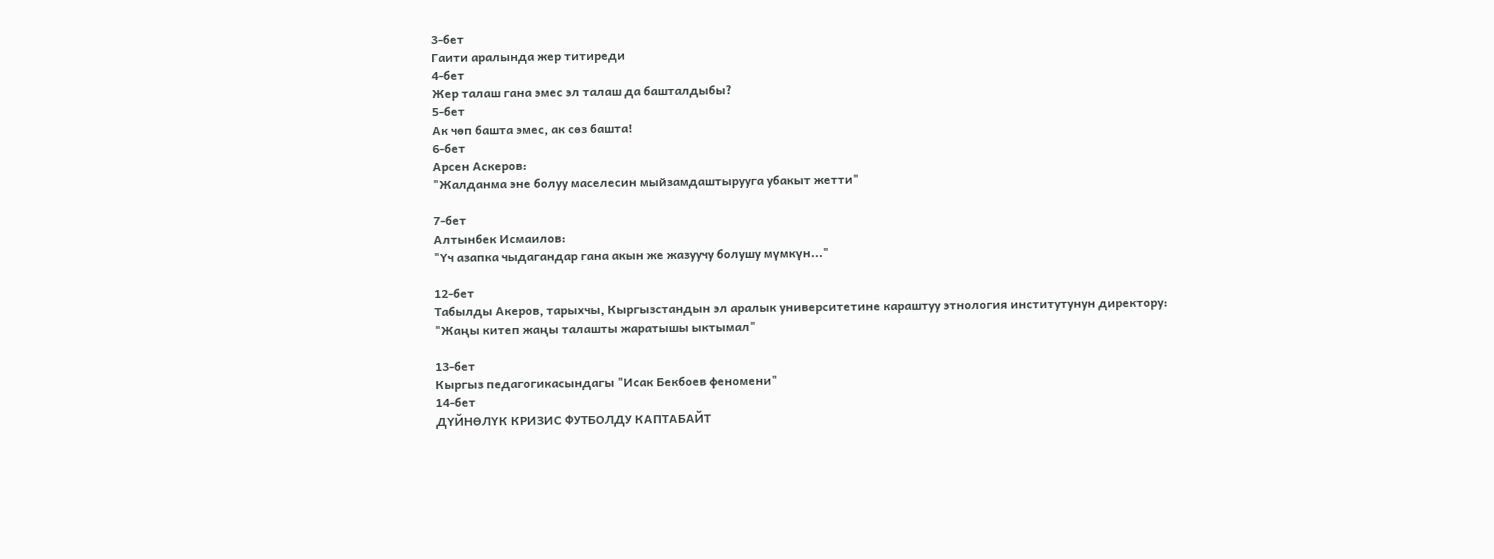3-бет
Гаити аралында жер титиреди
4-бет
Жер талаш гана эмес эл талаш да башталдыбы?
5-бет
Ак чөп башта эмес, ак сөз башта!
6-бет
Арсен Аскеров:
"Жалданма эне болуу маселесин мыйзамдаштырууга убакыт жетти"

7-бет
Алтынбек Исмаилов:
"Үч азапка чыдагандар гана акын же жазуучу болушу мүмкүн..."

12-бет
Табылды Акеров, тарыхчы, Кыргызстандын эл аралык университетине караштуу этнология институтунун директору:
"Жаңы китеп жаңы талашты жаратышы ыктымал"

13-бет
Кыргыз педагогикасындагы "Исак Бекбоев феномени"
14-бет
ДҮЙНӨЛҮК КРИЗИС ФУТБОЛДУ КАПТАБАЙТ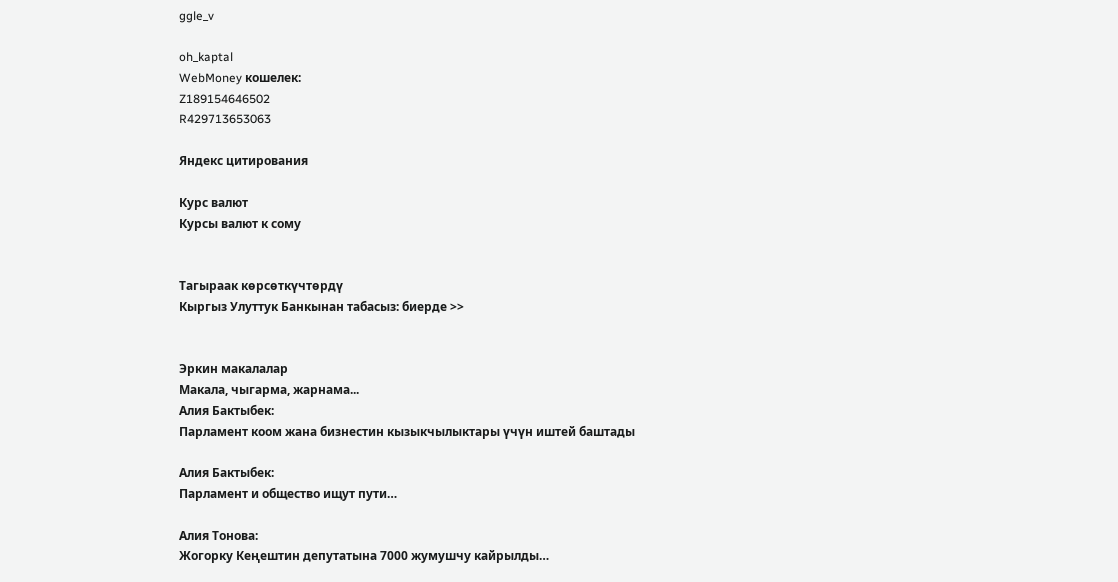ggle_v

oh_kaptal
WebMoney кошелек:
Z189154646502
R429713653063

Яндекс цитирования

Курс валют
Курсы валют к сому


Тагыраак көрсөткүчтөрдү
Кыргыз Улуттук Банкынан табасыз: биерде >>


Эркин макалалар
Макала, чыгарма, жарнама...
Алия Бактыбек:
Парламент коом жана бизнестин кызыкчылыктары үчүн иштей баштады

Алия Бактыбек:
Парламент и общество ищут пути…

Алия Тонова:
Жогорку Кеңештин депутатына 7000 жумушчу кайрылды…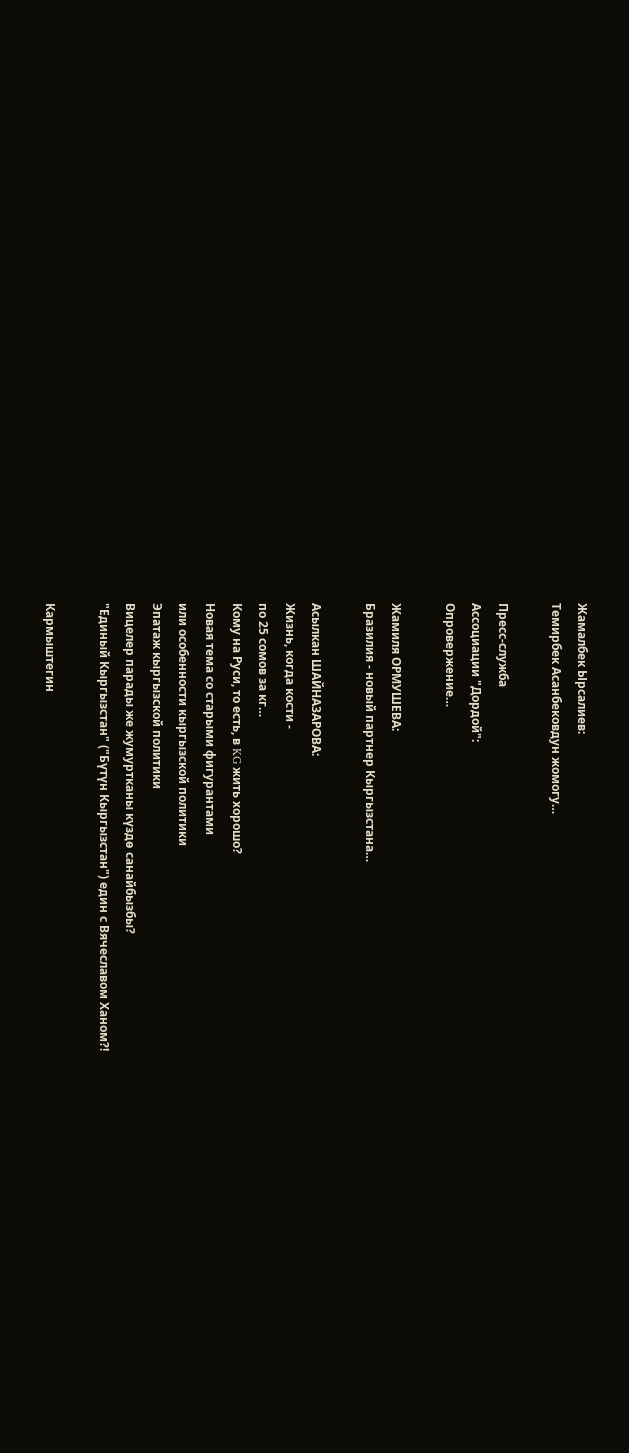Жамалбек Ырсалиев:
Темирбек Асанбековдун жомогу…

Пресс-служба
Ассоциации "Дордой":
Опровержение…

Жамиля ОРМУШЕВА:
Бразилия - новый партнер Кыргызстана…

Асылкан ШАЙНАЗАРОВА:
Жизнь, когда кости -
по 25 сомов за кг…
Кому на Руси, то есть, в KG жить хорошо?
Новая тема со старыми фигурантами
или особенности кыргызской политики
Эпатаж кыргызской политики
Вицелер парады же жумуртканы күздө санайбызбы?
"Единый Кыргызстан" ("Бүтүн Кыргызстан") един с Вячеславом Ханом?!

Кармыштегин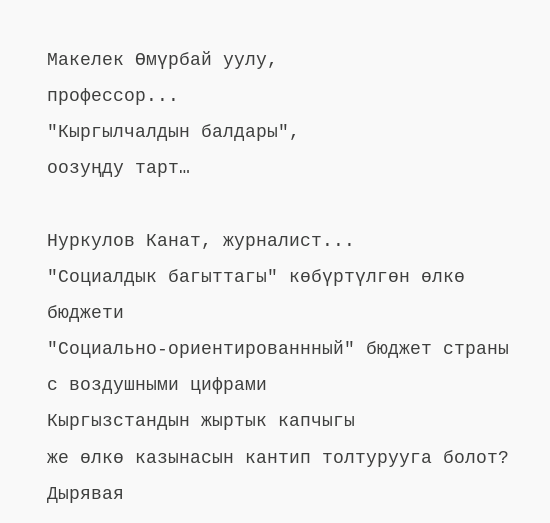Макелек Өмүрбай уулу,
профессор...
"Кыргылчалдын балдары",
оозуңду тарт…

Нуркулов Канат, журналист...
"Социалдык багыттагы" көбүртүлгөн өлкө бюджети
"Социально-ориентированнный" бюджет страны с воздушными цифрами
Кыргызстандын жыртык капчыгы
же өлкө казынасын кантип толтурууга болот?
Дырявая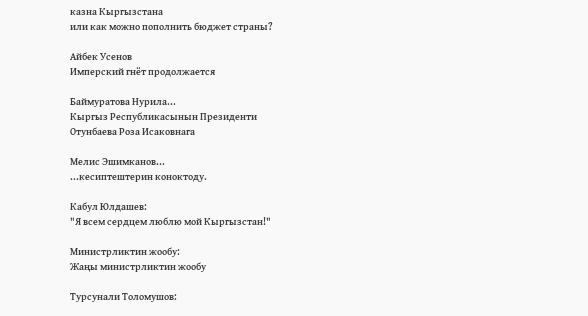казна Кыргызстана
или как можно пополнить бюджет страны?

Айбек Усенов
Имперский гнёт продолжается

Баймуратова Нурила...
Кыргыз Республикасынын Президенти
Отунбаева Роза Исаковнага

Мелис Эшимканов...
...кесиптештерин коноктоду.

Кабул Юлдашев:
"Я всем сердцем люблю мой Кыргызстан!"

Министрликтин жообу:
Жаңы министрликтин жообу

Турсунали Толомушов: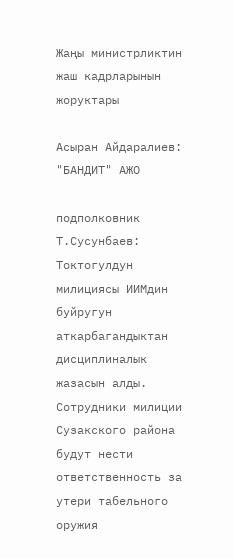Жаңы министрликтин жаш кадрларынын жоруктары

Асыран Айдаралиев:
"БАНДИТ" АЖO

подполковник
Т.Сусунбаев:
Токтогулдун милициясы ИИМдин буйругун аткарбагандыктан
дисциплиналык жазасын алды.
Сотрудники милиции Сузакского района будут нести ответственность за утери табельного оружия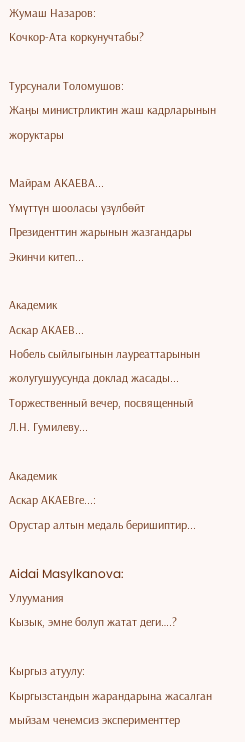Жумаш Назаров:
Кочкор-Ата коркунучтабы?

Турсунали Толомушов:
Жаңы министрликтин жаш кадрларынын жоруктары

Майрам АКАЕВА...
Үмүттүн шооласы үзүлбөйт
Президенттин жарынын жазгандары
Экинчи китеп...

Академик
Аскар АКАЕВ...
Нобель сыйлыгынын лауреаттарынын жолугушуусунда доклад жасады...
Торжественный вечер, посвященный
Л.Н. Гумилеву...

Академик
Аскар АКАЕВге...:
Орустар алтын медаль беришиптир...

Aidai Masylkanova:
Улуумания
Кызык, эмне болуп жатат деги….?

Кыргыз атуулу:
Кыргызстандын жарандарына жасалган мыйзам ченемсиз эксперименттер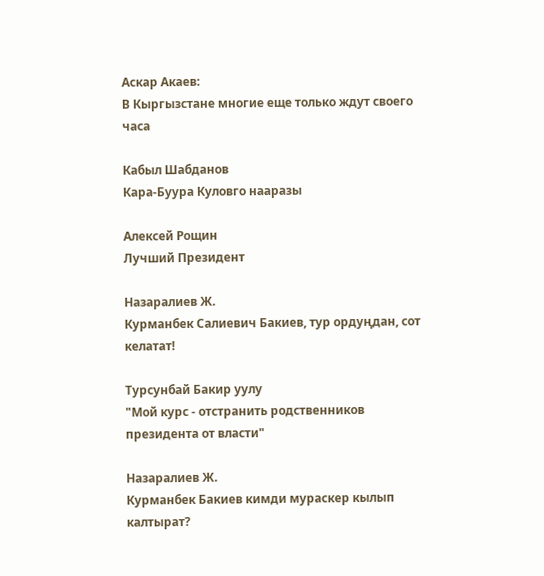Аскар Акаев:
В Кыргызстане многие еще только ждут своего часа

Кабыл Шабданов
Кара-Буура Куловго нааразы

Алексей Рощин
Лучший Президент

Назаралиев Ж.
Курманбек Салиевич Бакиев, тур ордуңдан, сот келатат!

Турсунбай Бакир уулу
"Мой курс - отстранить родственников президента от власти"

Назаралиев Ж.
Курманбек Бакиев кимди мураскер кылып калтырат?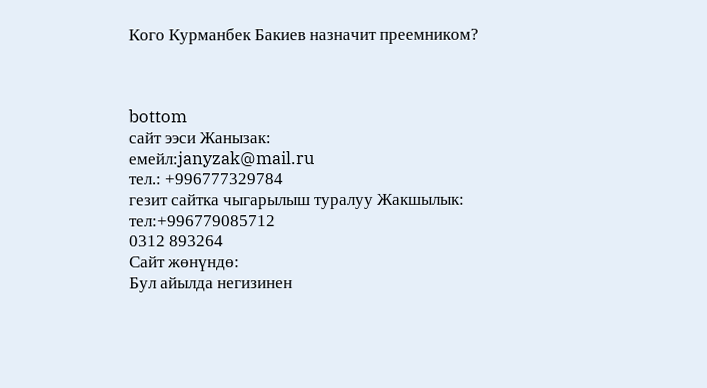Кого Курманбек Бакиев назначит преемником?



bottom
сайт ээси Жанызак:
емейл:janyzak@mail.ru
тел.: +996777329784
гезит сайтка чыгарылыш туралуу Жакшылык:
тел:+996779085712
0312 893264
Сайт жөнүндө:
Бул айылда негизинен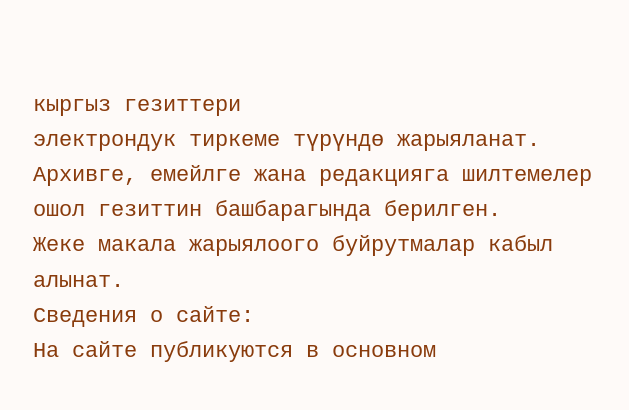кыргыз гезиттери
электрондук тиркеме түрүндө жарыяланат.
Архивге, емейлге жана редакцияга шилтемелер
ошол гезиттин башбарагында берилген.
Жеке макала жарыялоого буйрутмалар кабыл алынат.
Сведения о сайте:
На сайте публикуются в основном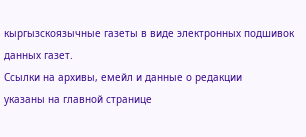кыргызскоязычные газеты в виде электронных подшивок данных газет.
Ссылки на архивы, емейл и данные о редакции
указаны на главной странице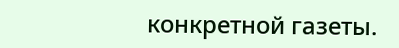конкретной газеты.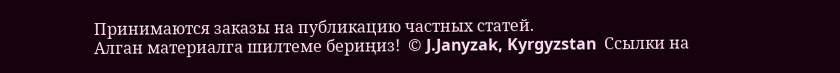Принимаются заказы на публикацию частных статей.
Алган материалга шилтеме бериңиз!  © J.Janyzak, Kyrgyzstan  Ссылки на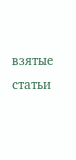взятые статьи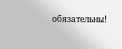обязательны!